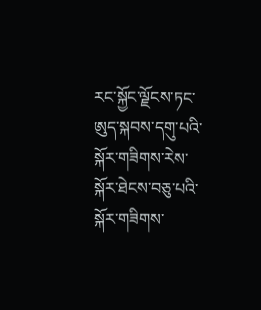རང་སྐྱོང་ལྗོངས་ཏང་ཨུད་སྐབས་དགུ་པའི་སྐོར་གཟིགས་རེས་སྐོར་ཐེངས་བཅུ་པའི་སྐོར་གཟིགས་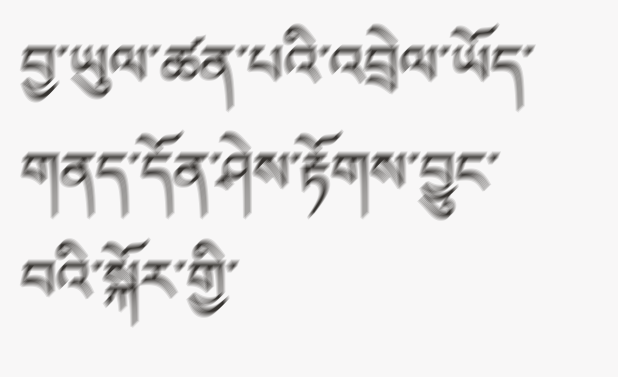བྱ་ཡུལ་ཚན་པའི་འབྲེལ་ཡོད་གནད་དོན་ཤེས་རྟོགས་བྱུང་བའི་སྐོར་གྱི་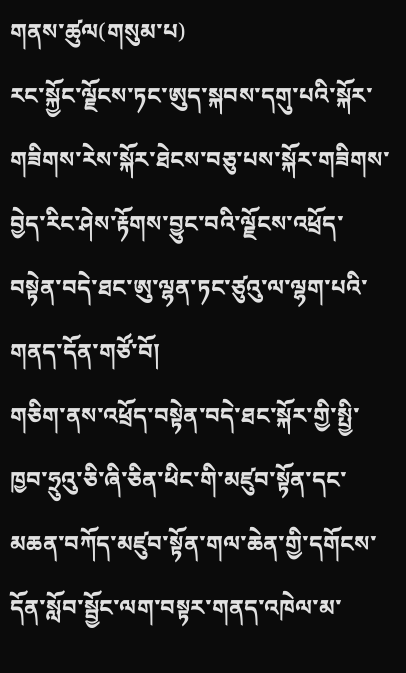གནས་ཚུལ(གསུམ་པ)
རང་སྐྱོང་ལྗོངས་ཏང་ཨུད་སྐབས་དགུ་པའི་སྐོར་གཟིགས་རེས་སྐོར་ཐེངས་བཅུ་པས་སྐོར་གཟིགས་བྱེད་རིང་ཤེས་རྟོགས་བྱུང་བའི་ལྗོངས་འཕྲོད་བསྟེན་བདེ་ཐང་ཨུ་ལྷན་ཏང་ཙུའུ་ལ་ལྷག་པའི་གནད་དོན་གཙོ་བོ།
གཅིག་ནས་འཕྲོད་བསྟེན་བདེ་ཐང་སྐོར་གྱི་སྤྱི་ཁྱབ་ཧྲུའུ་ཅི་ཞི་ཅིན་ཕིང་གི་མཛུབ་སྟོན་དང་མཆན་བཀོད་མཛུབ་སྟོན་གལ་ཆེན་གྱི་དགོངས་དོན་སློབ་སྦྱོང་ལག་བསྟར་གནད་འཁེལ་མ་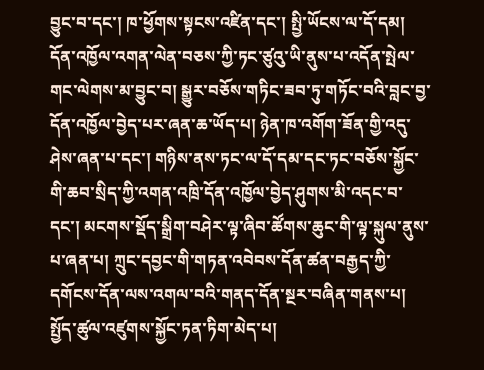བྱུང་བ་དང་། ཁ་ཕྱོགས་སྟངས་འཛིན་དང་། སྤྱི་ཡོངས་ལ་དོ་དམ། དོན་འཁྱོལ་འགན་ལེན་བཅས་ཀྱི་ཏང་ཙུའུ་ཡི་ནུས་པ་འདོན་སྤེལ་གང་ལེགས་མ་བྱུང་བ། སྒྱུར་བཅོས་གཏིང་ཟབ་ཏུ་གཏོང་བའི་བླང་བྱ་དོན་འཁྱོལ་བྱེད་པར་ཞན་ཆ་ཡོད་པ། ཉེན་ཁ་འགོག་ཟོན་གྱི་འདུ་ཤེས་ཞན་པ་དང་། གཉིས་ནས་ཏང་ལ་དོ་དམ་དང་ཏང་བཅོས་སྐྱོང་གི་ཆབ་སྲིད་ཀྱི་འགན་འཁྲི་དོན་འཁྱོལ་བྱེད་ཤུགས་མི་འདང་བ་དང་། མངགས་སྡོད་སྒྲིག་བཤེར་ལྟ་ཞིབ་ཚོགས་ཆུང་གི་ལྟ་སྐུལ་ནུས་པ་ཞན་པ། ཀྲུང་དབྱང་གི་གཏན་འབེབས་དོན་ཚན་བརྒྱད་ཀྱི་དགོངས་དོན་ལས་འགལ་བའི་གནད་དོན་སྔར་བཞིན་གནས་པ། སྤྱོད་ཚུལ་འཛུགས་སྐྱོང་ཏན་ཏིག་མེད་པ།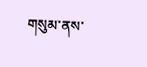གསུམ་ནས་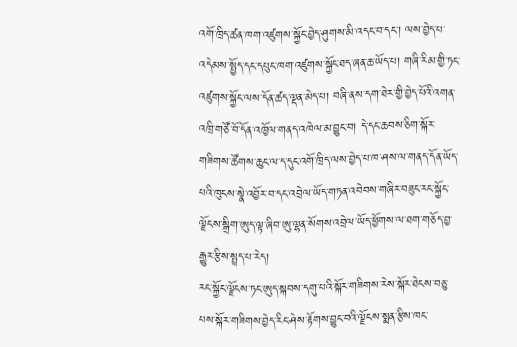འགོ་ཁྲིད་ཚན་ཁག་འཛུགས་སྐྱོང་བྱེད་ཤུགས་མི་འདང་བ་དང་། ལས་བྱེད་པ་འདེམས་སྤྱོད་དང་དཔུང་ཁག་འཛུགས་སྐྱོང་ཐད་ཞན་ཆ་ཡོད་པ། གཞི་རིམ་གྱི་ཏང་འཛུགས་སྐྱོང་ལས་དོན་ཚད་ལྡན་མེད་པ། བཞི་ནས་དག་ཐེར་གྱི་བྱེད་པོའི་འགན་འཁྲི་གཙོ་བོ་དོན་འཁྱོལ་གནད་འཁེལ་མ་བྱུང་བ། དེ་དང་ཆབས་ཅིག་སྐོར་གཟིགས་ཚོགས་ཆུང་ལ་ད་དུང་འགོ་ཁྲིད་ལས་བྱེད་པ་ཁ་ཤས་ལ་གནད་དོན་ཡོད་པའི་ཁུངས་སྣེ་འབྱོར་བ་དང་འབྲེལ་ཡོད་གཏན་འབེབས་གཞིར་བཟུང་རང་སྐྱོང་ལྗོངས་སྒྲིག་ཨུད་ལྟ་ཞིབ་ཨུ་ལྷན་སོགས་འབྲེལ་ཡོད་ཕྱོགས་ལ་ཐག་གཅོད་བྱ་རྒྱུར་རྩིས་སྤྲད་པ་རེད།
རང་སྐྱོང་ལྗོངས་ཏང་ཨུད་སྐབས་དགུ་པའི་སྐོར་གཟིགས་རེས་སྐོར་ཐེངས་བཅུ་པས་སྐོར་གཟིགས་བྱེད་རིང་ཤེས་རྟོགས་བྱུང་བའི་ལྗོངས་སྨན་རྩིས་ཁང་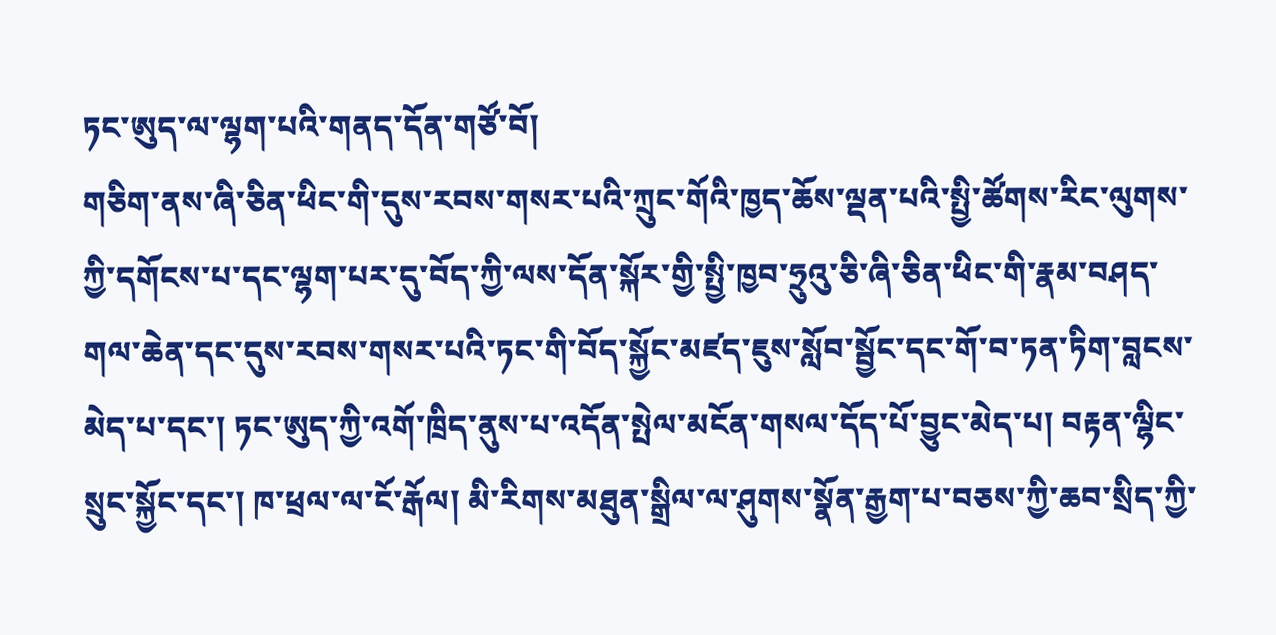ཏང་ཨུད་ལ་ལྷག་པའི་གནད་དོན་གཙོ་བོ།
གཅིག་ནས་ཞི་ཅིན་ཕིང་གི་དུས་རབས་གསར་པའི་ཀྲུང་གོའི་ཁྱད་ཆོས་ལྡན་པའི་སྤྱི་ཚོགས་རིང་ལུགས་ཀྱི་དགོངས་པ་དང་ལྷག་པར་དུ་བོད་ཀྱི་ལས་དོན་སྐོར་གྱི་སྤྱི་ཁྱབ་ཧྲུའུ་ཅི་ཞི་ཅིན་ཕིང་གི་རྣམ་བཤད་གལ་ཆེན་དང་དུས་རབས་གསར་པའི་ཏང་གི་བོད་སྐྱོང་མཛད་ཇུས་སློབ་སྦྱོང་དང་གོ་བ་ཏན་ཏིག་བླངས་མེད་པ་དང་། ཏང་ཨུད་ཀྱི་འགོ་ཁྲིད་ནུས་པ་འདོན་སྤེལ་མངོན་གསལ་དོད་པོ་བྱུང་མེད་པ། བརྟན་ལྷིང་སྲུང་སྐྱོང་དང་། ཁ་ཕྲལ་ལ་ངོ་རྒོལ། མི་རིགས་མཐུན་སྒྲིལ་ལ་ཤུགས་སྣོན་རྒྱག་པ་བཅས་ཀྱི་ཆབ་སྲིད་ཀྱི་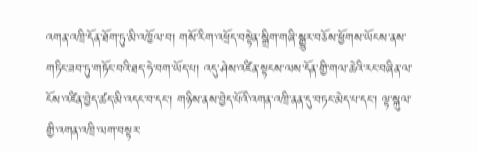འགན་འཁྲི་དོན་ཐོག་ཏུ་མི་འཁྱོལ་བ། གསོ་རིག་འཕྲོད་བསྟེན་སྒྲིག་གཞི་སྒྱུར་བཅོས་ཕྱོགས་ཡོངས་ནས་གཏིང་ཟབ་ཏུ་གཏོང་བའི་ཐད་ཧེ་བག་ཡོད་པ། འདུ་ཤེས་འཛིན་སྟངས་ལས་དོན་གྱི་གལ་ཆེའི་རང་བཞིན་ལ་ངོས་འཛིན་བྱེད་ཚད་མི་འདང་བ་དང་། གཉིས་ནས་བྱེད་པོའི་འགན་འཁྲི་ནན་དུ་བཏང་མེད་པ་དང་། ལྟ་སྐུལ་གྱི་འགན་འཁྲི་ལག་བསྟར་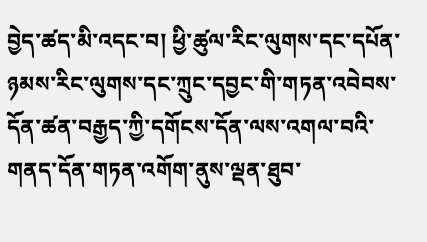བྱེད་ཚད་མི་འདང་བ། ཕྱི་ཚུལ་རིང་ལུགས་དང་དཔོན་ཉམས་རིང་ལུགས་དང་ཀྲུང་དབྱང་གི་གཏན་འབེབས་དོན་ཚན་བརྒྱད་ཀྱི་དགོངས་དོན་ལས་འགལ་བའི་གནད་དོན་གཏན་འགོག་ནུས་ལྡན་ཐུབ་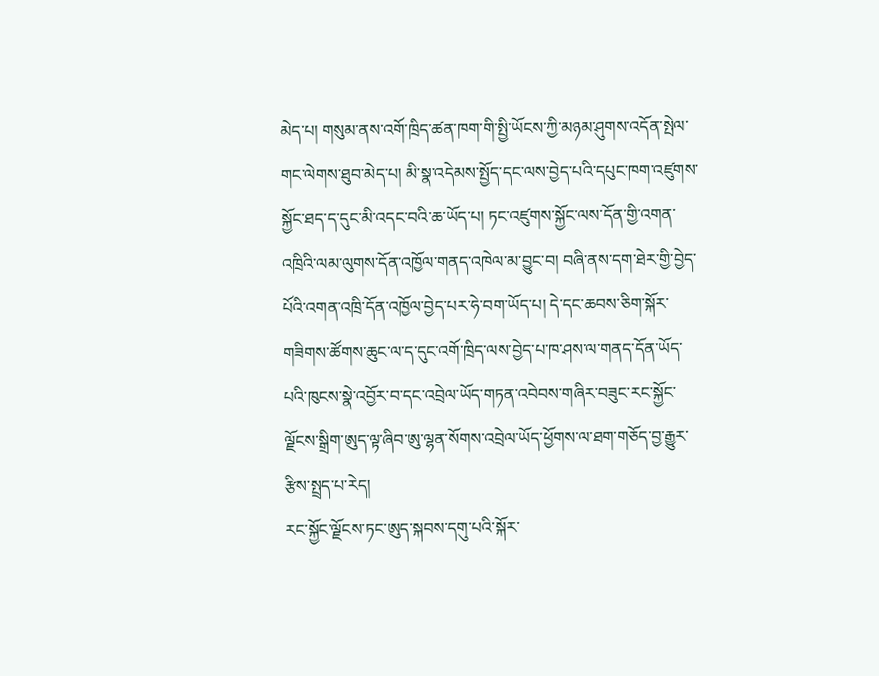མེད་པ། གསུམ་ནས་འགོ་ཁྲིད་ཚན་ཁག་གི་སྤྱི་ཡོངས་ཀྱི་མཉམ་ཤུགས་འདོན་སྤེལ་གང་ལེགས་ཐུབ་མེད་པ། མི་སྣ་འདེམས་སྤྱོད་དང་ལས་བྱེད་པའི་དཔུང་ཁག་འཛུགས་སྐྱོང་ཐད་ད་དུང་མི་འདང་བའི་ཆ་ཡོད་པ། ཏང་འཛུགས་སྐྱོང་ལས་དོན་གྱི་འགན་འཁྲིའི་ལམ་ལུགས་དོན་འཁྱོལ་གནད་འཁེལ་མ་བྱུང་བ། བཞི་ནས་དག་ཐེར་གྱི་བྱེད་པོའི་འགན་འཁྲི་དོན་འཁྱོལ་བྱེད་པར་ཧེ་བག་ཡོད་པ། དེ་དང་ཆབས་ཅིག་སྐོར་གཟིགས་ཚོགས་ཆུང་ལ་ད་དུང་འགོ་ཁྲིད་ལས་བྱེད་པ་ཁ་ཤས་ལ་གནད་དོན་ཡོད་པའི་ཁུངས་སྣེ་འབྱོར་བ་དང་འབྲེལ་ཡོད་གཏན་འབེབས་གཞིར་བཟུང་རང་སྐྱོང་ལྗོངས་སྒྲིག་ཨུད་ལྟ་ཞིབ་ཨུ་ལྷན་སོགས་འབྲེལ་ཡོད་ཕྱོགས་ལ་ཐག་གཅོད་བྱ་རྒྱུར་རྩིས་སྤྲད་པ་རེད།
རང་སྐྱོང་ལྗོངས་ཏང་ཨུད་སྐབས་དགུ་པའི་སྐོར་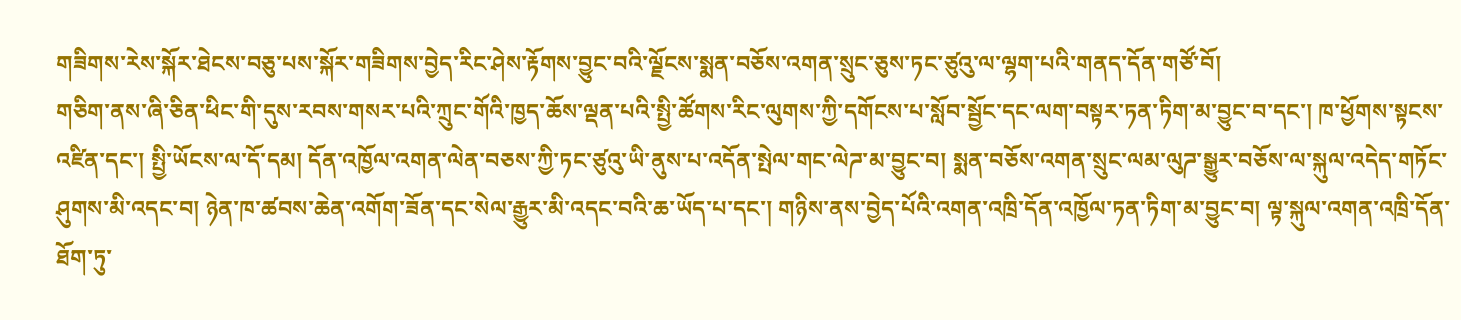གཟིགས་རེས་སྐོར་ཐེངས་བཅུ་པས་སྐོར་གཟིགས་བྱེད་རིང་ཤེས་རྟོགས་བྱུང་བའི་ལྗོངས་སྨན་བཅོས་འགན་སྲུང་ཅུས་ཏང་ཙུའུ་ལ་ལྷག་པའི་གནད་དོན་གཙོ་བོ།
གཅིག་ནས་ཞི་ཅིན་ཕིང་གི་དུས་རབས་གསར་པའི་ཀྲུང་གོའི་ཁྱད་ཆོས་ལྡན་པའི་སྤྱི་ཚོགས་རིང་ལུགས་ཀྱི་དགོངས་པ་སློབ་སྦྱོང་དང་ལག་བསྟར་ཏན་ཏིག་མ་བྱུང་བ་དང་། ཁ་ཕྱོགས་སྟངས་འཛིན་དང་། སྤྱི་ཡོངས་ལ་དོ་དམ། དོན་འཁྱོལ་འགན་ལེན་བཅས་ཀྱི་ཏང་ཙུའུ་ཡི་ནུས་པ་འདོན་སྤེལ་གང་ལེཌ་མ་བྱུང་བ། སྨན་བཅོས་འགན་སྲུང་ལམ་ལུཌ་སྒྱུར་བཅོས་ལ་སྐུལ་འདེད་གཏོང་ཤུགས་མི་འདང་བ། ཉེན་ཁ་ཚབས་ཆེན་འགོག་ཟོན་དང་སེལ་རྒྱུར་མི་འདང་བའི་ཆ་ཡོད་པ་དང་། གཉིས་ནས་བྱེད་པོའི་འགན་འཁྲི་དོན་འཁྱོལ་ཏན་ཏིག་མ་བྱུང་བ། ལྟ་སྐུལ་འགན་འཁྲི་དོན་ཐོག་ཏུ་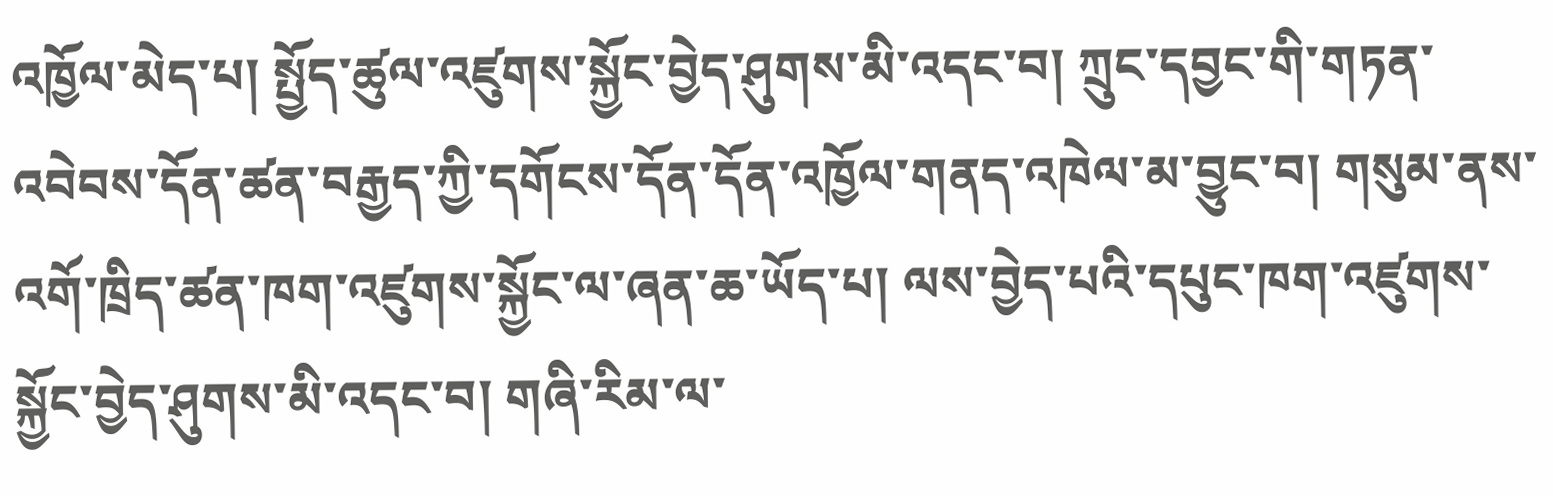འཁྱོལ་མེད་པ། སྤྱོད་ཚུལ་འཛུགས་སྐྱོང་བྱེད་ཤུགས་མི་འདང་བ། ཀྲུང་དབྱང་གི་གཏན་འབེབས་དོན་ཚན་བརྒྱད་ཀྱི་དགོངས་དོན་དོན་འཁྱོལ་གནད་འཁེལ་མ་བྱུང་བ། གསུམ་ནས་འགོ་ཁྲིད་ཚན་ཁག་འཛུགས་སྐྱོང་ལ་ཞན་ཆ་ཡོད་པ། ལས་བྱེད་པའི་དཔུང་ཁག་འཛུགས་སྐྱོང་བྱེད་ཤུགས་མི་འདང་བ། གཞི་རིམ་ལ་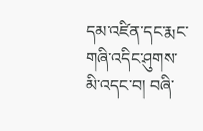དམ་འཛིན་དང་རྨང་གཞི་འདིང་ཤུགས་མི་འདང་བ། བཞི་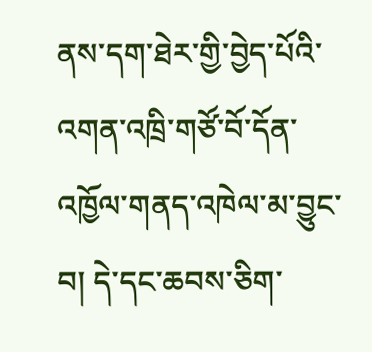ནས་དག་ཐེར་གྱི་བྱེད་པོའི་འགན་འཁྲི་གཙོ་བོ་དོན་འཁྱོལ་གནད་འཁེལ་མ་བྱུང་བ། དེ་དང་ཆབས་ཅིག་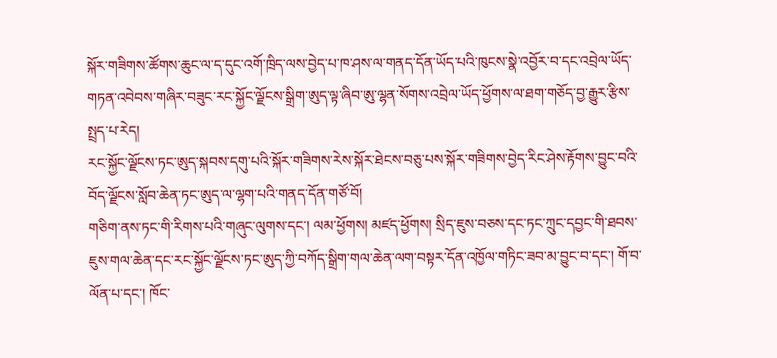སྐོར་གཟིགས་ཚོགས་ཆུང་ལ་ད་དུང་འགོ་ཁྲིད་ལས་བྱེད་པ་ཁ་ཤས་ལ་གནད་དོན་ཡོད་པའི་ཁུངས་སྣེ་འབྱོར་བ་དང་འབྲེལ་ཡོད་གཏན་འབེབས་གཞིར་བཟུང་རང་སྐྱོང་ལྗོངས་སྒྲིག་ཨུད་ལྟ་ཞིབ་ཨུ་ལྷན་སོགས་འབྲེལ་ཡོད་ཕྱོགས་ལ་ཐག་གཅོད་བྱ་རྒྱུར་རྩིས་སྤྲད་པ་རེད།
རང་སྐྱོང་ལྗོངས་ཏང་ཨུད་སྐབས་དགུ་པའི་སྐོར་གཟིགས་རེས་སྐོར་ཐེངས་བཅུ་པས་སྐོར་གཟིགས་བྱེད་རིང་ཤེས་རྟོགས་བྱུང་བའི་བོད་ལྗོངས་སློབ་ཆེན་ཏང་ཨུད་ལ་ལྷག་པའི་གནད་དོན་གཙོ་བོ།
གཅིག་ནས་ཏང་གི་རིགས་པའི་གཞུང་ལུགས་དང་། ལམ་ཕྱོགས། མཛད་ཕྱོགས། སྲིད་ཇུས་བཅས་དང་ཏང་ཀྲུང་དབྱང་གི་ཐབས་ཇུས་གལ་ཆེན་དང་རང་སྐྱོང་ལྗོངས་ཏང་ཨུད་ཀྱི་བཀོད་སྒྲིག་གལ་ཆེན་ལག་བསྟར་དོན་འཁྱོལ་གཏིང་ཟབ་མ་བྱུང་བ་དང་། གོ་བ་ལོན་པ་དང་། ཁོང་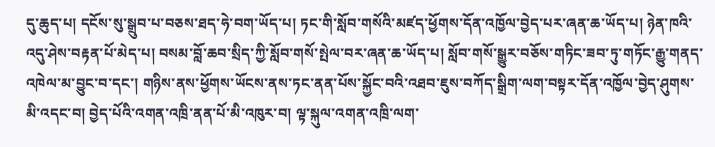དུ་ཆུད་པ། དངོས་སུ་སྒྲུབ་པ་བཅས་ཐད་ཧེ་བག་ཡོད་པ། ཏང་གི་སློབ་གསོའི་མཛད་ཕྱོགས་དོན་འཁྱོལ་བྱེད་པར་ཞན་ཆ་ཡོད་པ། ཉེན་ཁའི་འདུ་ཤེས་བརྟན་པོ་མེད་པ། བསམ་བློ་ཆབ་སྲིད་ཀྱི་སློབ་གསོ་སྤེལ་བར་ཞན་ཆ་ཡོད་པ། སློབ་གསོ་སྒྱུར་བཅོས་གཏིང་ཟབ་ཏུ་གཏོང་རྒྱུ་གནད་འཁེལ་མ་བྱུང་བ་དང་། གཉིས་ནས་ཕྱོགས་ཡོངས་ནས་ཏང་ནན་པོས་སྐྱོང་བའི་འཐབ་ཇུས་བཀོད་སྒྲིག་ལག་བསྟར་དོན་འཁྱོལ་བྱེད་ཤུགས་མི་འདང་བ། བྱེད་པོའི་འགན་འཁྲི་ནན་པོ་མི་འཁུར་བ། ལྟ་སྐུལ་འགན་འཁྲི་ལག་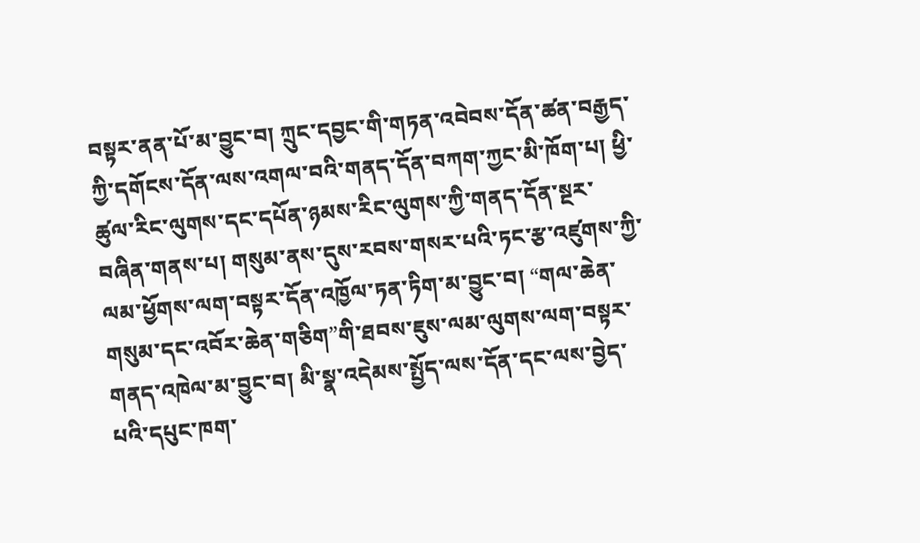བསྟར་ནན་པོ་མ་བྱུང་བ། ཀྲུང་དབྱང་གི་གཏན་འབེབས་དོན་ཚན་བརྒྱད་ཀྱི་དགོངས་དོན་ལས་འགལ་བའི་གནད་དོན་བཀག་ཀྱང་མི་ཁོག་པ། ཕྱི་ཚུལ་རིང་ལུགས་དང་དཔོན་ཉམས་རིང་ལུགས་ཀྱི་གནད་དོན་སྔར་བཞིན་གནས་པ། གསུམ་ནས་དུས་རབས་གསར་པའི་ཏང་རྩ་འཛུགས་ཀྱི་ལམ་ཕྱོགས་ལག་བསྟར་དོན་འཁྱོལ་ཏན་ཏིག་མ་བྱུང་བ། “གལ་ཆེན་གསུམ་དང་འབོར་ཆེན་གཅིག”གི་ཐབས་ཇུས་ལམ་ལུགས་ལག་བསྟར་གནད་འཁེལ་མ་བྱུང་བ། མི་སྣ་འདེམས་སྤྱོད་ལས་དོན་དང་ལས་བྱེད་པའི་དཔུང་ཁག་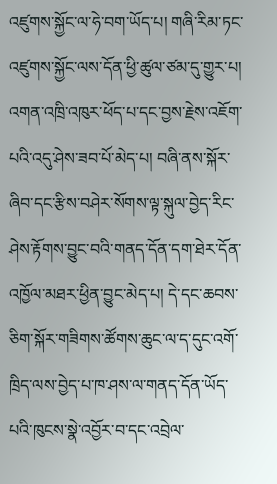འཛུགས་སྐྱོང་ལ་ཧེ་བག་ཡོད་པ། གཞི་རིམ་ཏང་འཛུགས་སྐྱོང་ལས་དོན་ཕྱི་ཚུལ་ཙམ་དུ་གྱུར་པ། འགན་འཁྲི་འཁུར་ཕོད་པ་དང་བྱས་རྗེས་འཇོག་པའི་འདུ་ཤེས་ཟབ་པོ་མེད་པ། བཞི་ནས་སྐོར་ཞིབ་དང་རྩིས་བཤེར་སོགས་ལྟ་སྐུལ་བྱེད་རིང་ཤེས་རྟོགས་བྱུང་བའི་གནད་དོན་དག་ཐེར་དོན་འཁྱོལ་མཐར་ཕྱིན་བྱུང་མེད་པ། དེ་དང་ཆབས་ཅིག་སྐོར་གཟིགས་ཚོགས་ཆུང་ལ་ད་དུང་འགོ་ཁྲིད་ལས་བྱེད་པ་ཁ་ཤས་ལ་གནད་དོན་ཡོད་པའི་ཁུངས་སྣེ་འབྱོར་བ་དང་འབྲེལ་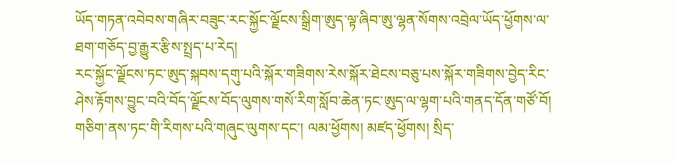ཡོད་གཏན་འབེབས་གཞིར་བཟུང་རང་སྐྱོང་ལྗོངས་སྒྲིག་ཨུད་ལྟ་ཞིབ་ཨུ་ལྷན་སོགས་འབྲེལ་ཡོད་ཕྱོགས་ལ་ཐག་གཅོད་བྱ་རྒྱུར་རྩིས་སྤྲད་པ་རེད།
རང་སྐྱོང་ལྗོངས་ཏང་ཨུད་སྐབས་དགུ་པའི་སྐོར་གཟིགས་རེས་སྐོར་ཐེངས་བཅུ་པས་སྐོར་གཟིགས་བྱེད་རིང་ཤེས་རྟོགས་བྱུང་བའི་བོད་ལྗོངས་བོད་ལུགས་གསོ་རིག་སློབ་ཆེན་ཏང་ཨུད་ལ་ལྷག་པའི་གནད་དོན་གཙོ་བོ།
གཅིག་ནས་ཏང་གི་རིགས་པའི་གཞུང་ལུགས་དང་། ལམ་ཕྱོགས། མཛད་ཕྱོགས། སྲིད་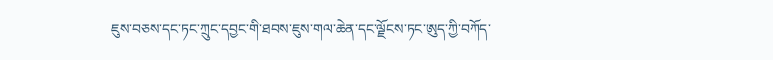ཇུས་བཅས་དང་ཏང་ཀྲུང་དབྱང་གི་ཐབས་ཇུས་གལ་ཆེན་དང་ལྗོངས་ཏང་ཨུད་ཀྱི་བཀོད་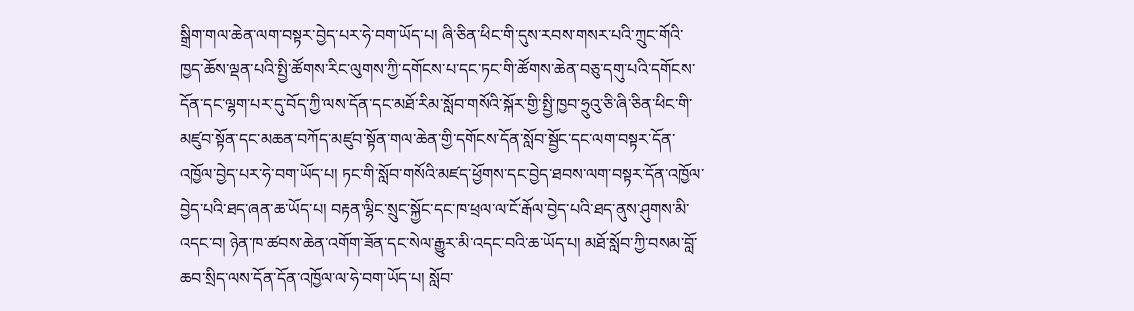སྒྲིག་གལ་ཆེན་ལག་བསྟར་བྱེད་པར་ཧེ་བག་ཡོད་པ། ཞི་ཅིན་ཕིང་གི་དུས་རབས་གསར་པའི་ཀྲུང་གོའི་ཁྱད་ཆོས་ལྡན་པའི་སྤྱི་ཚོགས་རིང་ལུགས་ཀྱི་དགོངས་པ་དང་ཏང་གི་ཚོགས་ཆེན་བཅུ་དགུ་པའི་དགོངས་དོན་དང་ལྷག་པར་དུ་བོད་ཀྱི་ལས་དོན་དང་མཐོ་རིམ་སློབ་གསོའི་སྐོར་གྱི་སྤྱི་ཁྱབ་ཧྲུའུ་ཅི་ཞི་ཅིན་ཕིང་གི་མཛུབ་སྟོན་དང་མཆན་བཀོད་མཛུབ་སྟོན་གལ་ཆེན་གྱི་དགོངས་དོན་སློབ་སྦྱོང་དང་ལག་བསྟར་དོན་འཁྱོལ་བྱེད་པར་ཧེ་བག་ཡོད་པ། ཏང་གི་སློབ་གསོའི་མཛད་ཕྱོགས་དང་བྱེད་ཐབས་ལག་བསྟར་དོན་འཁྱོལ་བྱེད་པའི་ཐད་ཞན་ཆ་ཡོད་པ། བརྟན་ལྷིང་སྲུང་སྐྱོང་དང་ཁ་ཕྲལ་ལ་ངོ་རྒོལ་བྱེད་པའི་ཐད་ནུས་ཤུགས་མི་འདང་བ། ཉེན་ཁ་ཚབས་ཆེན་འགོག་ཟོན་དང་སེལ་རྒྱུར་མི་འདང་བའི་ཆ་ཡོད་པ། མཐོ་སློབ་ཀྱི་བསམ་བློ་ཆབ་སྲིད་ལས་དོན་དོན་འཁྱོལ་ལ་ཧེ་བག་ཡོད་པ། སློབ་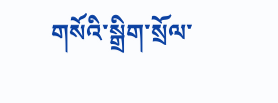གསོའི་སྒྲིག་སྲོལ་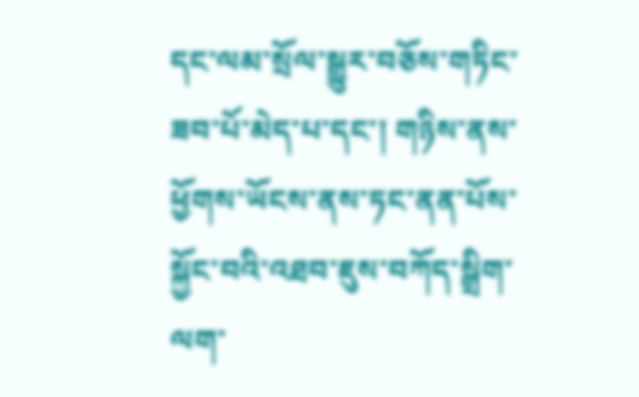དང་ལམ་སྲོལ་སྒྱུར་བཅོས་གཏིང་ཟབ་པོ་མེད་པ་དང་། གཉིས་ནས་ཕྱོགས་ཡོངས་ནས་ཏང་ནན་པོས་སྐྱོང་བའི་འཐབ་ཇུས་བཀོད་སྒྲིག་ལག་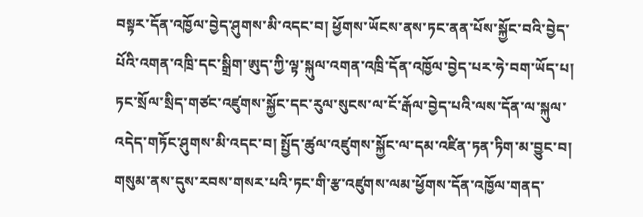བསྟར་དོན་འཁྱོལ་བྱེད་ཤུགས་མི་འདང་བ། ཕྱོགས་ཡོངས་ནས་ཏང་ནན་པོས་སྐྱོང་བའི་བྱེད་པོའི་འགན་འཁྲི་དང་སྒྲིག་ཨུད་ཀྱི་ལྟ་སྐུལ་འགན་འཁྲི་དོན་འཁྱོལ་བྱེད་པར་ཧེ་བག་ཡོད་པ། ཏང་སྲོལ་སྲིད་གཙང་འཛུགས་སྐྱོང་དང་རུལ་སུངས་ལ་ངོ་རྒོལ་བྱེད་པའི་ལས་དོན་ལ་སྐུལ་འདེད་གཏོང་ཤུགས་མི་འདང་བ། སྤྱོད་ཚུལ་འཛུགས་སྐྱོང་ལ་དམ་འཛིན་ཏན་ཏིག་མ་བྱུང་བ། གསུམ་ནས་དུས་རབས་གསར་པའི་ཏང་གི་རྩ་འཛུགས་ལམ་ཕྱོགས་དོན་འཁྱོལ་གནད་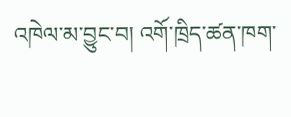འཁེལ་མ་བྱུང་བ། འགོ་ཁྲིད་ཚན་ཁག་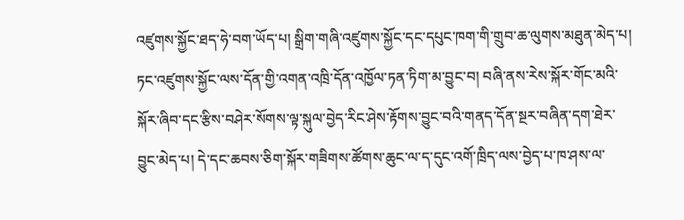འཛུགས་སྐྱོང་ཐད་ཧེ་བག་ཡོད་པ། སྒྲིག་གཞི་འཛུགས་སྐྱོང་དང་དཔུང་ཁག་གི་གྲུབ་ཆ་ལུགས་མཐུན་མེད་པ། ཏང་འཛུགས་སྐྱོང་ལས་དོན་གྱི་འགན་འཁྲི་དོན་འཁྱོལ་ཏན་ཏིག་མ་བྱུང་བ། བཞི་ནས་རེས་སྐོར་གོང་མའི་སྐོར་ཞིབ་དང་རྩིས་བཤེར་སོགས་ལྟ་སྐུལ་བྱེད་རིང་ཤེས་རྟོགས་བྱུང་བའི་གནད་དོན་སྔར་བཞིན་དག་ཐེར་བྱུང་མེད་པ། དེ་དང་ཆབས་ཅིག་སྐོར་གཟིགས་ཚོགས་ཆུང་ལ་ད་དུང་འགོ་ཁྲིད་ལས་བྱེད་པ་ཁ་ཤས་ལ་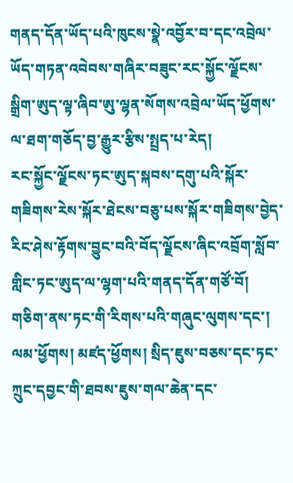གནད་དོན་ཡོད་པའི་ཁུངས་སྣེ་འབྱོར་བ་དང་འབྲེལ་ཡོད་གཏན་འབེབས་གཞིར་བཟུང་རང་སྐྱོང་ལྗོངས་སྒྲིག་ཨུད་ལྟ་ཞིབ་ཨུ་ལྷན་སོགས་འབྲེལ་ཡོད་ཕྱོགས་ལ་ཐག་གཅོད་བྱ་རྒྱུར་རྩིས་སྤྲད་པ་རེད།
རང་སྐྱོང་ལྗོངས་ཏང་ཨུད་སྐབས་དགུ་པའི་སྐོར་གཟིགས་རེས་སྐོར་ཐེངས་བཅུ་པས་སྐོར་གཟིགས་བྱེད་རིང་ཤེས་རྟོགས་བྱུང་བའི་བོད་ལྗོངས་ཞིང་འབྲོག་སློབ་གླིང་ཏང་ཨུད་ལ་ལྷག་པའི་གནད་དོན་གཙོ་བོ།
གཅིག་ནས་ཏང་གི་རིགས་པའི་གཞུང་ལུགས་དང་། ལམ་ཕྱོགས། མཛད་ཕྱོགས། སྲིད་ཇུས་བཅས་དང་ཏང་ཀྲུང་དབྱང་གི་ཐབས་ཇུས་གལ་ཆེན་དང་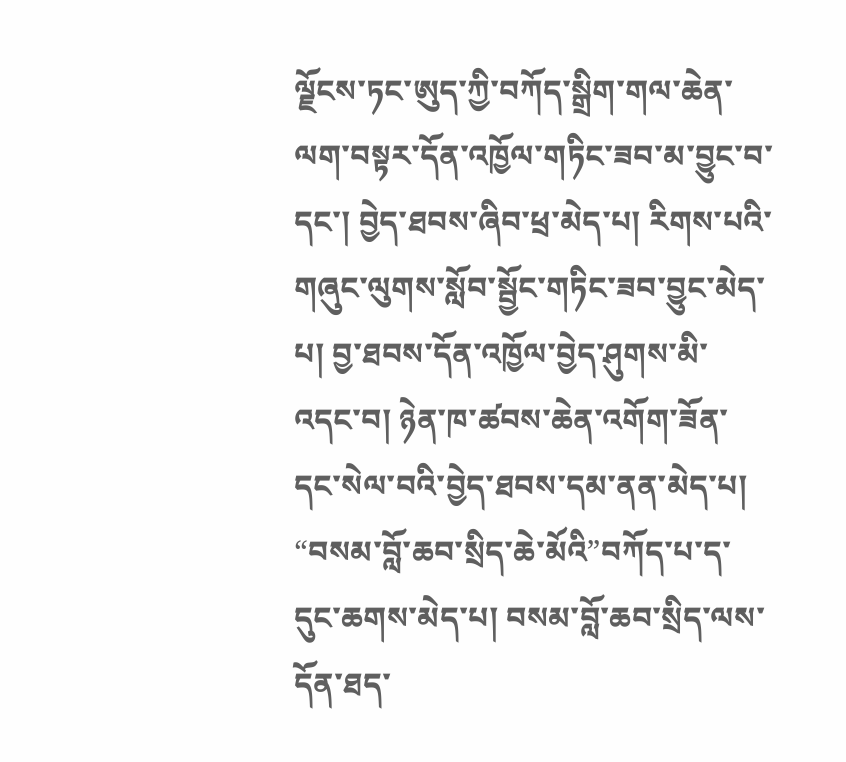ལྗོངས་ཏང་ཨུད་ཀྱི་བཀོད་སྒྲིག་གལ་ཆེན་ལག་བསྟར་དོན་འཁྱོལ་གཏིང་ཟབ་མ་བྱུང་བ་དང་། བྱེད་ཐབས་ཞིབ་ཕྲ་མེད་པ། རིགས་པའི་གཞུང་ལུགས་སློབ་སྦྱོང་གཏིང་ཟབ་བྱུང་མེད་པ། བྱ་ཐབས་དོན་འཁྱོལ་བྱེད་ཤུགས་མི་འདང་བ། ཉེན་ཁ་ཚབས་ཆེན་འགོག་ཟོན་དང་སེལ་བའི་བྱེད་ཐབས་དམ་ནན་མེད་པ། “བསམ་བློ་ཆབ་སྲིད་ཆེ་མོའི”བཀོད་པ་ད་དུང་ཆགས་མེད་པ། བསམ་བློ་ཆབ་སྲིད་ལས་དོན་ཐད་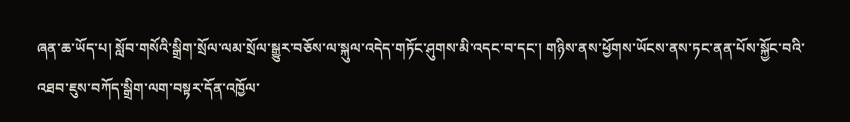ཞན་ཆ་ཡོད་པ། སློབ་གསོའི་སྒྲིག་སྲོལ་ལམ་སྲོལ་སྒྱུར་བཅོས་ལ་སྐུལ་འདེད་གཏོང་ཤུགས་མི་འདང་བ་དང་། གཉིས་ནས་ཕྱོགས་ཡོངས་ནས་ཏང་ནན་པོས་སྐྱོང་བའི་འཐབ་ཇུས་བཀོད་སྒྲིག་ལག་བསྟར་དོན་འཁྱོལ་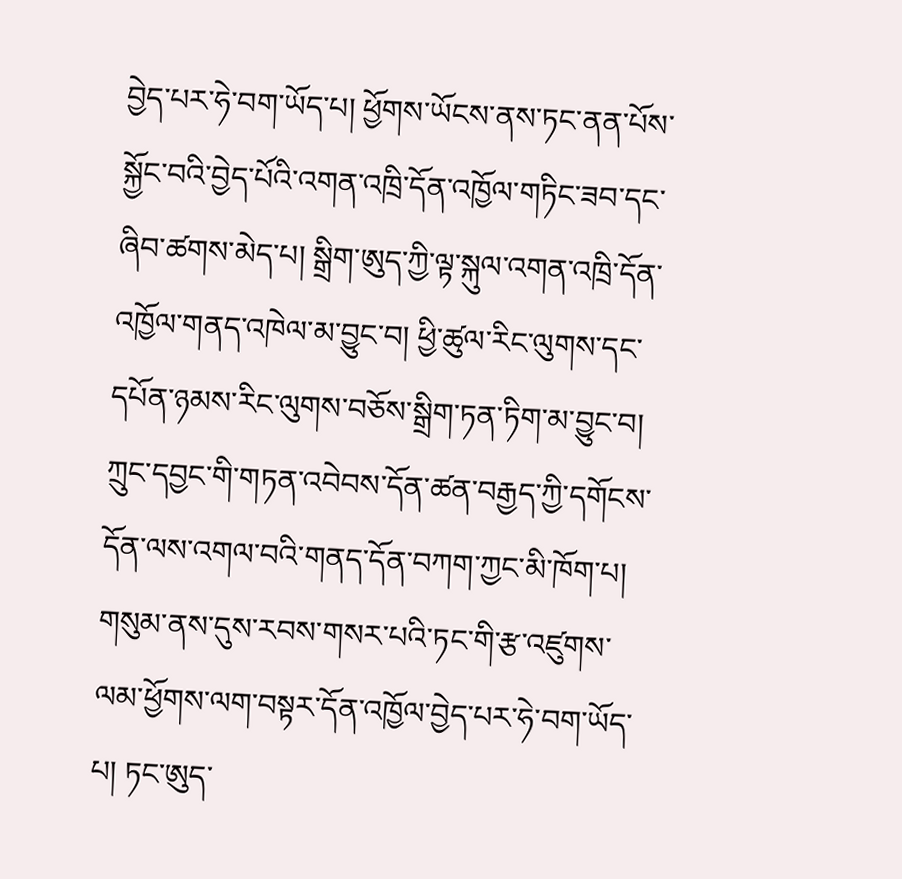བྱེད་པར་ཧེ་བག་ཡོད་པ། ཕྱོགས་ཡོངས་ནས་ཏང་ནན་པོས་སྐྱོང་བའི་བྱེད་པོའི་འགན་འཁྲི་དོན་འཁྱོལ་གཏིང་ཟབ་དང་ཞིབ་ཚགས་མེད་པ། སྒྲིག་ཨུད་ཀྱི་ལྟ་སྐུལ་འགན་འཁྲི་དོན་འཁྱོལ་གནད་འཁེལ་མ་བྱུང་བ། ཕྱི་ཚུལ་རིང་ལུགས་དང་དཔོན་ཉམས་རིང་ལུགས་བཅོས་སྒྲིག་ཏན་ཏིག་མ་བྱུང་བ། ཀྲུང་དབྱང་གི་གཏན་འབེབས་དོན་ཚན་བརྒྱད་ཀྱི་དགོངས་དོན་ལས་འགལ་བའི་གནད་དོན་བཀག་ཀྱང་མི་ཁོག་པ། གསུམ་ནས་དུས་རབས་གསར་པའི་ཏང་གི་རྩ་འཛུགས་ལམ་ཕྱོགས་ལག་བསྟར་དོན་འཁྱོལ་བྱེད་པར་ཧེ་བག་ཡོད་པ། ཏང་ཨུད་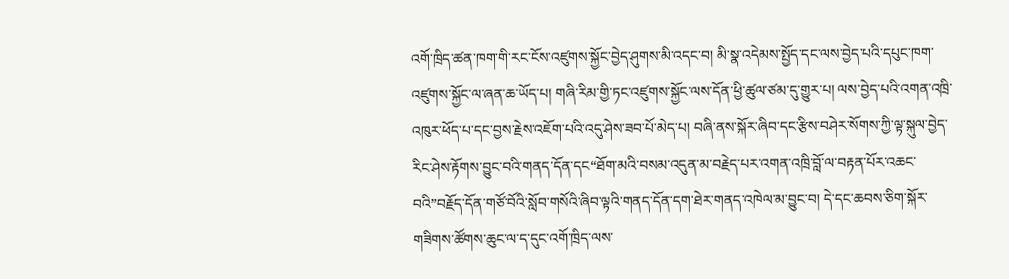འགོ་ཁྲིད་ཚན་ཁག་གི་རང་ངོས་འཛུགས་སྐྱོང་བྱེད་ཤུགས་མི་འདང་བ། མི་སྣ་འདེམས་སྤྱོད་དང་ལས་བྱེད་པའི་དཔུང་ཁག་འཛུགས་སྐྱོང་ལ་ཞན་ཆ་ཡོད་པ། གཞི་རིམ་གྱི་ཏང་འཛུགས་སྐྱོང་ལས་དོན་ཕྱི་ཚུལ་ཙམ་དུ་གྱུར་པ། ལས་བྱེད་པའི་འགན་འཁྲི་འཁུར་ཕོད་པ་དང་བྱས་རྗེས་འཇོག་པའི་འདུ་ཤེས་ཟབ་པོ་མེད་པ། བཞི་ནས་སྐོར་ཞིབ་དང་རྩིས་བཤེར་སོགས་ཀྱི་ལྟ་སྐུལ་བྱེད་རིང་ཤེས་རྟོགས་བྱུང་བའི་གནད་དོན་དང“ཐོག་མའི་བསམ་འདུན་མ་བརྗེད་པར་འགན་འཁྲི་བློ་ལ་བརྟན་པོར་འཆང་བའི”བརྗོད་དོན་གཙོ་བོའི་སློབ་གསོའི་ཞིབ་ལྟའི་གནད་དོན་དག་ཐེར་གནད་འཁེལ་མ་བྱུང་བ། དེ་དང་ཆབས་ཅིག་སྐོར་གཟིགས་ཚོགས་ཆུང་ལ་ད་དུང་འགོ་ཁྲིད་ལས་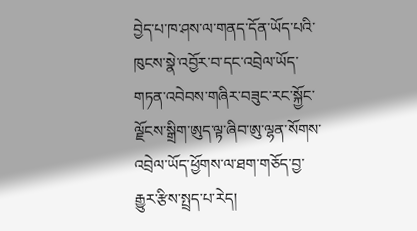བྱེད་པ་ཁ་ཤས་ལ་གནད་དོན་ཡོད་པའི་ཁུངས་སྣེ་འབྱོར་བ་དང་འབྲེལ་ཡོད་གཏན་འབེབས་གཞིར་བཟུང་རང་སྐྱོང་ལྗོངས་སྒྲིག་ཨུད་ལྟ་ཞིབ་ཨུ་ལྷན་སོགས་འབྲེལ་ཡོད་ཕྱོགས་ལ་ཐག་གཅོད་བྱ་རྒྱུར་རྩིས་སྤྲད་པ་རེད།